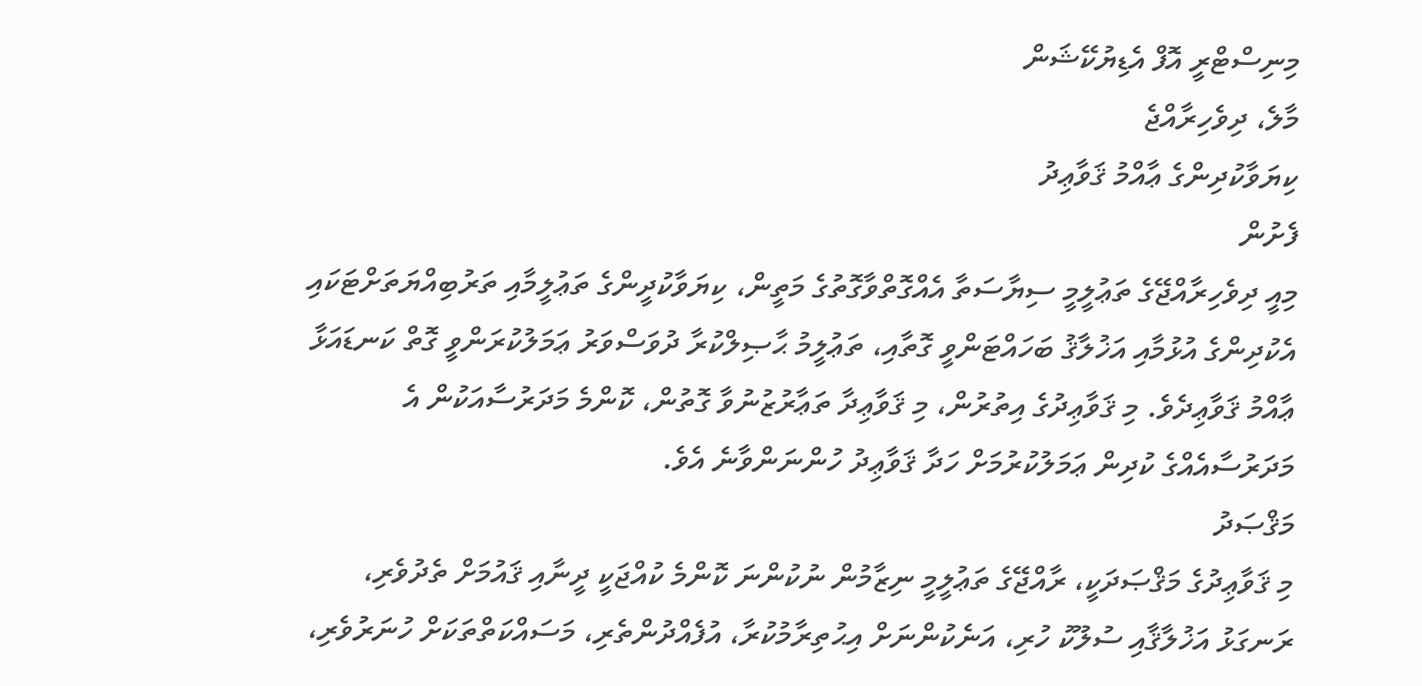މިނިސްޓްރީ އޮފް އެޑިޔުކޭޝަން
މާލެ، ދިވެހިރާއްޖެ
ކިޔަވާކުދިންގެ ޢާއްމު ޤަވާޢިދު
ފެށުން
މިއީ ދިވެހިރާއްޖޭގެ ތަޢުލީމީ ސިޔާސަތާ އެއްގޮތްވާގޮތުގެ މަތީން، ކިޔަވާކުދީންގެ ތަޢުލީމާއި ތަރުބިއްޔަތަށްޓަކައި އެކުދިންގެ އުޅުމާއި އަޚުލާޤު ބަހައްޓަންވީ ގޮތާއި، ތަޢުލީމު ޙާޞިލްކުރާ ދުވަސްވަރު ޢަމަލުކުރަންވީ ގޮތް ކަނޑައަޅާ ޢާއްމު ޤަވާޢިދެވެ. މި ޤަވާޢިދުގެ އިތުރުން، މި ޤަވާޢިދާ ތަޢާރުޒުނުވާ ގޮތުން، ކޮންމެ މަދަރުސާއަކުން އެ މަދަރުސާއެއްގެ ކުދިން ޢަމަލުކުރުމަށް ހަދާ ޤަވާޢިދު ހުންނަންވާނެ އެވެ.
މަޤްޞަދު
މި ޤަވާޢިދުގެ މަޤްޞަދަކީ، ރާއްޖޭގެ ތަޢުލީމީ ނިޒާމުން ނުކުންނަ ކޮންމެ ކުއްޖަކީ ދީނާއި ޤައުމަށް ތެދުވެރި، ރަނގަޅު އަޚުލާޤާއި ސުލޫކު ހުރި، އަނެކުންނަށް އިޙުތިރާމުކުރާ، އުފެއްދުންތެރި، މަސައްކަތްތަކަށް ހުނަރުވެރި،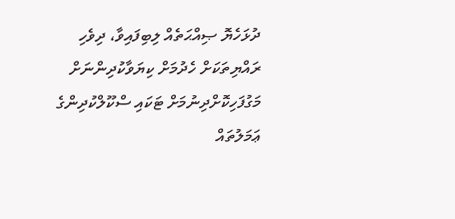ދުޅަހެޔޮ ޞިއްޙަތެއް ލިބިފައިވާ، ދިވެހި ރައްޔިތަކަށް ހެދުމަށް ކިޔަވާކުދިންނަށް މަގުފަހިކޮށްދިނުމަށް ޓަކައި ސްކޫލްކުދިންގެ ޢަމަލުތައް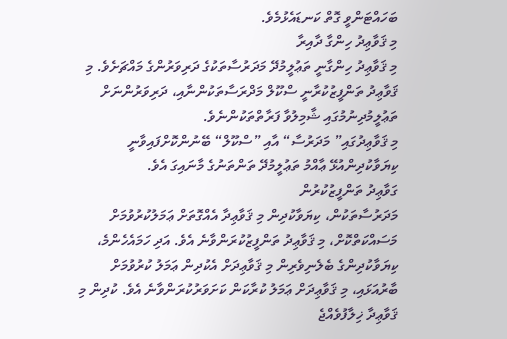ބަހައްޓަންވީ ގޮތް ކަނޑައެޅުމެވެ.
މި ޤަވާޢިދު ހިންގާ ދާއިރާ
މި ޤަވާޢިދު ހިންގާނީ ތަޢުލީމުދޭ މަދަރުސާތަކުގެ ދަރިވަރުންގެ މައްޗަށެވެ. މި ޤަވާޢިދު ތަންފީޒުކުރާނީ ސްކޫލް މަދްރަސާތަކުންނާއި، ދަރިވަރުންނަށް ތަޢުލީމުދިނުމުގައި ޝާމިލުވާ ފަރާތްތަކުންނެވެ.
މި ޤަވާޢިދުގައި” މަދަރުސާ“ އާއި ”ސްކޫލް“ ބޭނުންކޮށްފައިވާނީ ކިޔަވާކުދިންއުޅޭ ޢާއްމު ތަޢުލީމުދޭ ތަންތަނުގެ މާނައިގަ އެވެ.
ގަވާޢިދު ތަންފީޒުކުރުން
މަދަރުސާތަކުން، ކިޔަވާކުދިން މި ޤަވާޢިދާ އެއްގޮތަށް ޢަމަލުކުރުވުމަށް މަސައްކަތްކޮށް، މި ޤަވާޢިދު ތަންފީޒުކުރަންވާނެ އެވެ. އަދި ހަމައެހެންމެ، ކިޔަވާކުދިންގެ ބެލެނިވެރިން މި ޤަވާޢިދަށް އެކުދިން ޢަމަލު ކުރުވުމަށް ބާރުއަޅައި، މި ޤަވާޢިދަށް ޢަމަލު ކުރާކަން ކަށަވަރުކުރަންވާނެ އެވެ. ކުދިން މި ޤަވާޢިދާ ޚިލާފުވެއްޖެ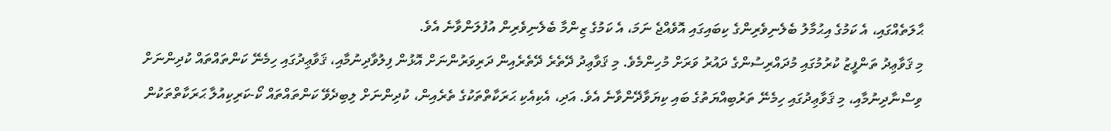ޙާލަތެއްގައި، އެ ކަމުގެ އިޙުމާލު ބެލެނިވެރިންގެ ކިބައިގައި އޮވެއްޖެ ނަމަ، އެ ކަމުގެ ޒިންމާ ބެލެނިވެރިން އުފުލަންވާނެ އެވެ.
މި ޤަވާޢިދު ތަންފީޒު ކުރުމުގައި މުދައްރިސުންގެ ދައުރު ވަރަށް މުހިންމެވެ. މި ޤަވާޢިދު ދޭތެރެ ދޭތެރެއިން ދަރިވަރުންނަށް އޮޅުން ފިލުވާދިނުމާއި، ޤަވާޢިދުގައި ހިމެނޭ ކަންތައްތައް ކުދިންނަށް ވިސްނާދިނުމާއި، މި ޤަވާޢިދުގައި ހިމެނޭ ތަރުބިއްޔަތުގެ ބައި ކިޔަވާދޭންވާނެ އެވެ. އަދި، އެކިއެކި ޙަރަކާތްތަކުގެ ތެރެއިން، ކުދިންނަށް ލިބިދެވޭ ކަންތައްތައް ކޯ-ކަރިކިއުލާ ޙަރަކާތްތަކުން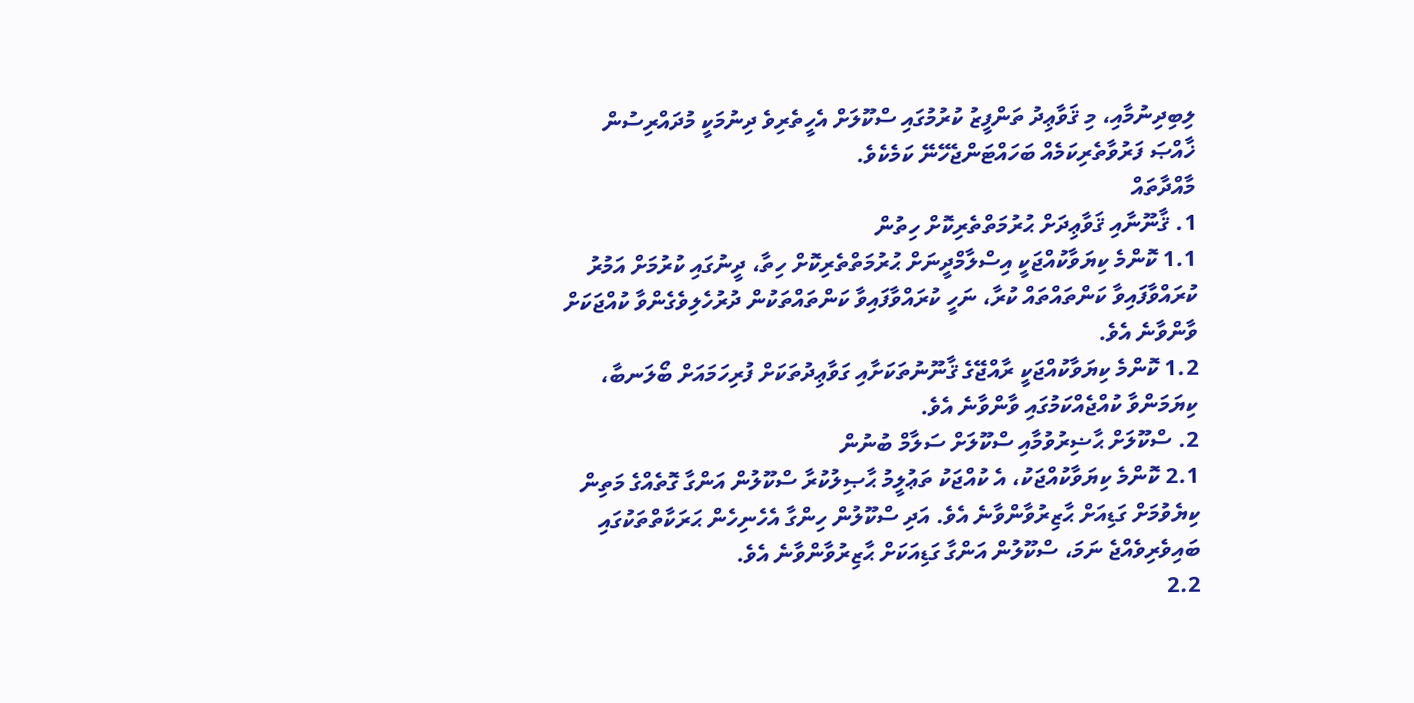ލިބިދިނުމާއި، މި ޤަވާޢިދު ތަންފީޒު ކުރުމުގައި ސްކޫލަށް އެހީތެރިވެ ދިނުމަކީ މުދައްރިސުން ޚާއްޞަ ފަރުވާތެރިކަމެއް ބަހައްޓަންޖެހޭނޭ ކަމެކެވެ.
މާއްދާތައް
1. ޤާނޫނާއި ޤަވާޢިދަށް ޙުރުމަތްތެރިކޮށް ހިތުން
1.1 ކޮންމެ ކިޔަވާކުއްޖަކީ އިސްލާމްދީނަށް ޙުރުމަތްތެރިކޮށް ހިތާ، ދީނުގައި ކުރުމަށް އަމުރު ކުރައްވާފައިވާ ކަންތައްތައް ކުރާ، ނަހީ ކުރައްވާފައިވާ ކަންތައްތަކުން ދުރުހެލިވެގެންވާ ކުއްޖަކަށް ވާންވާނެ އެވެ.
1.2 ކޮންމެ ކިޔަވާކުއްޖަކީ ރާއްޖޭގެ ޤާނޫނުތަކަށާއި ގަވާޢިދުތަކަށް ފުރިހަމައަށް ބޯލަނބާ، ކިޔަމަންވާ ކުއްޖެއްކަމުގައި ވާންވާނެ އެވެ.
2. ސްކޫލަށް ޙާޟިރުވުމާއި ސްކޫލަށް ސަލާމް ބުނުން
2.1 ކޮންމެ ކިޔަވާކުއްޖަކު، އެ ކުއްޖަކު ތަޢުލީމު ޙާޞިލުކުރާ ސްކޫލުން އަންގާ ގޮތެއްގެ މަތިން ކިޔެވުމަށް ގަޑިއަށް ޙާޒިރުވާންވާނެ އެވެ. އަދި ސްކޫލުން ހިންގާ އެހެނިހެން ޙަރަކާތްތަކުގައި ބައިވެރިވެއްޖެ ނަމަ، ސްކޫލުން އަންގާ ގަޑިއަކަށް ޙާޒިރުވާންވާނެ އެވެ.
2.2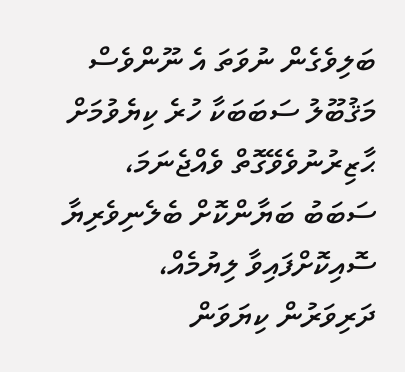ބަލިވެގެން ނުވަތަ އެ ނޫންވެސް މަޤުބޫލު ސަބަބަކާ ހުރެ ކިޔެވުމަށް ޙާޒިރުނުވެވޭގޮތް ވެއްޖެނަމަ، ސަބަބު ބަޔާންކޮށް ބެލެނިވެރިޔާ ސޮއިކޮށްފައިވާ ލިޔުމެއް، ދަރިވަރުން ކިޔަވަން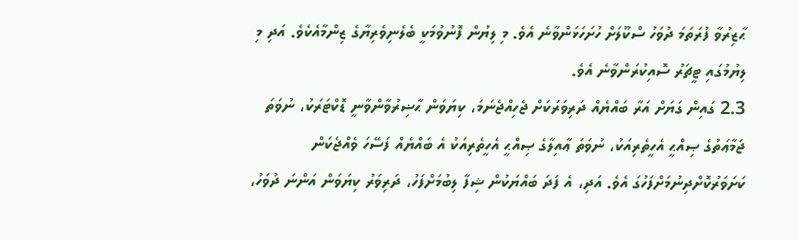ޙާޒިރުވާ ފުރަތަމަ ދުވަހު ސްކޫލަށް ހުށަހަޅަންވާނެ އެވެ. މި ލިޔުން ފޮނުވުމަކީ ބެލެނިވެރިޔާގެ ޒިންމާއެކެވެ. އަދި މި ލިޔުމުގައި ޓީޗަރު ސޮއިކުރަންވާނެ އެވެ.
2.3 ގައިން ގަޔަށް އަރާ ބައްޔެއް ދަރިވަރަކަށް ޖެހިއްޖެނަމަ، ކިޔަވަން ޙާޟިރުވާންވާނީ ޑޮކްޓަރަކު، ނުވަތަ ޖަމާޢަތުގެ ޞިއްޙީ އެހީތެރިއަކު، ނުވަތަ ޢާއިލާގެ ޞިއްޙީ އެހީތެރިއަކު އެ ބައްޔެއް ފަސޭހަ ވެއްޖެކަން ކަށަވަރުކޮށްދިނުމަށްފަހުގަ އެވެ. އަދި، އެ ފަދަ ބައްޔަކުން ޝިފާ ލިބުމަށްފަހު، ދަރިވަރު ކިޔަވަން އަންނަ ދުވަހު،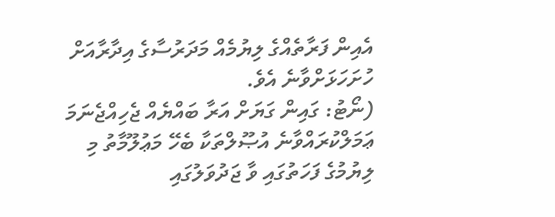އެއިން ފަރާތެއްގެ ލިޔުމެއް މަދަރުސާގެ އިދާރާއަށް ހުށަހަޅަށްވާނެ އެވެ.
(ނޯޓު: ގައިން ގަޔަށް އަރާ ބައްޔެއް ޖެހިއްޖެނަމަ ޢަމަލްކުރައްވާނެ އުޞޫލްތަކާ ބެހޭ މަޢުލޫމާތު މި ލިޔުމުގެ ފަހަތުގައި ވާ ޖަދުވަލުގައި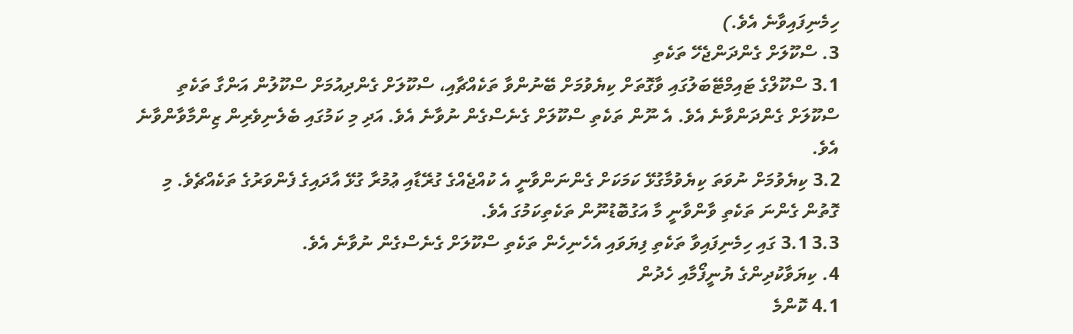ހިމެނިފައިވާނެ އެވެ.)
3. ސްކޫލަށް ގެންދަންޖެހޭ ތަކެތި
3.1 ސްކޫލްގެ ޓައިމްޓޭބަލުގައި ވާގޮތަށް ކިޔެވުމަށް ބޭނުންވާ ތަކެއްޗާއި، ސްކޫލަށް ގެންދިއުމަށް ސްކޫލުން އަންގާ ތަކެތި ސްކޫލަށް ގެންދަންވާނެ އެވެ. އެ ނޫން ތަކެތި ސްކޫލަށް ގެނެސްގެން ނުވާނެ އެވެ. އަދި މި ކަމުގައި ބެލެނިވެރިން ޒިންމާވާންވާނެ އެވެ.
3.2 ކިޔެވުމަށް ނުވަތަ ކިޔެވުމާގުޅޭ ކަމަކަށް ގެންނަންވާނީ އެ ކުއްޖެއްގެ ގުރޭޑާއި ޢުމުރާ ގުޅޭ އާދައިގެ ފެންވަރުގެ ތަކެއްޗެވެ. މި ގޮތުން ގެންނަ ތަކެތި ވާންވާނީ މާ އަގުބޮޑުނޫން ތަކެތިކަމުގަ އެވެ.
3.3 3.1 ގައި ހިމެނިފައިވާ ތަކެތި ފިޔަވައި އެހެނިހެން ތަކެތި ސްކޫލަށް ގެނެސްގެން ނުވާނެ އެވެ.
4. ކިޔަވާކުދިންގެ ޔުނީފޯމާއި ހެދުން
4.1 ކޮންމެ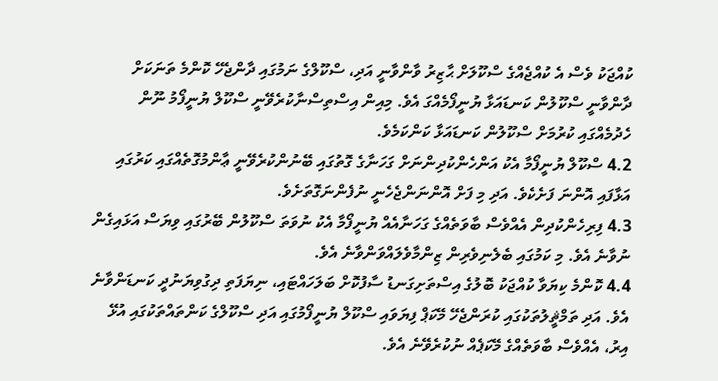ކުއްޖަކު ވެސް އެ ކުއްޖެއްގެ ސްކޫލަށް ޙާޒިރު ވާންވާނީ އަދި، ސްކޫލްގެ ނަމުގައި ދާންޖެހޭ ކޮންމެ ތަނަކަށް ދާންވާނީ ސްކޫލުން ކަނޑައަޅާ ޔުނީފޯމެއްގަ އެވެ. މިއިން އިސްތިސްނާކުރެވޭނީ ސްކޫލް ޔުނީފޯމު ނޫން ހެދުމެއްގައި ކުރުމަށް ސްކޫލުން ކަނޑައަޅާ ކަންކަމެވެ.
4.2 ސްކޫލް ޔުނީފޯމާ އެކު އަންހެންކުދިންނަށް ގަހަނާގެ ގޮތުގައި ބޭނުންކުރެވޭނީ ޢާންމުގޮތެއްގައި ކަރުގައި އަޅާފައި އޮންނަ ފަށެކެވެ. އަދި މި ފަށް އޮންނަންޖެހެނީ ނުފެންނަގޮތަށެވެ.
4.3 ފިރިހެންކުދިން އެއްވެސް ބާވަތެއްގެ ގަހަނާއެއް ޔުނީފޯމާ އެކު ނުވަތަ ސްކޫލުން ބޭރުގައި ވިޔަސް އަޅައިގެން ނުވާނެ އެވެ. މި ކަމުގައި ބެލެނިވެރިން ޒިންމާވެލައްވަންވާނެ އެވެ.
4.4 ކޮންމެ ކިޔަވާ ކުއްޖަކު ބޮލުގެ އިސްތަށިގަނޑު ސާފުކޮށް ބަލަހައްޓައި، ނިޔަފަތި ދިގުވިޔަނުދީ ކަނޑަންވާނެ އެވެ. އަދި ތަމްޘީލުތަކުގައި ކުރަންޖެހޭ މޭކަޕް ފިޔަވައި ސްކޫލް ޔުނީފޯމުގައި އަދި ސްކޫލްގެ ކަންތައްތަކުގައި އުޅޭ އިރު، އެއްވެސް ބާވަތެއްގެ މޭކަޕެއް ނުކުރެވޭނެ އެވެ.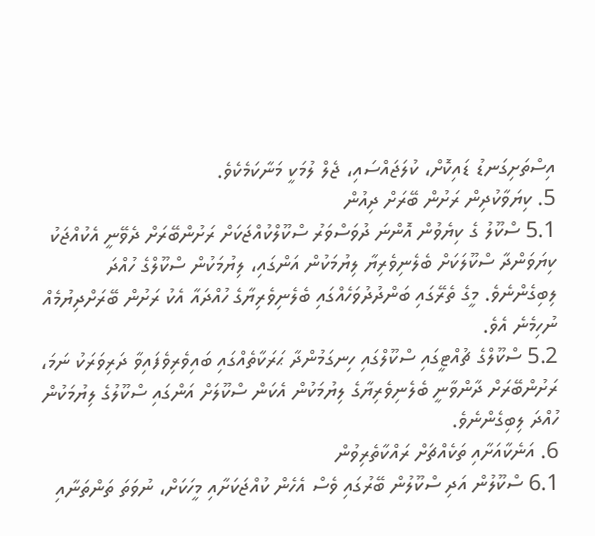އިސްތަށިގަނޑު ޑައިކޮށް، ކުލަޖައްސައި، ޖެލް ލުމަކީ މަނާކަމެކެވެ.
5. ކިޔަވާކުދިން ރަށުން ބޭރަށް ދިއުން
5.1 ސްކޫލު ގެ ކިޔެވުން އޮންނަ ދުވަސްވަރު ސްކޫލްކުއްޖަކަށް ރަށުންބޭރަށް ދެވޭނީ އެކުއްޖަކު ކިޔަވަންދާ ސްކޫލަކަށް ބެލެނިވެރިޔާ ލިޔުމަކުން އަންގައި، ލިޔުމަކުން ސްކޫލްގެ ހުއްދަ ލިބިގެންނެވެ. މީގެ ތެރޭގައި ބަންދުދުވަހެއްގައި ބެލެނިވެރިޔާގެ ހުއްދައާ އެކު ރަށުން ބޭރަށްދިޔުމެއް ނުހިމެނެ އެވެ.
5.2 ސްކޫލްގެ ޗުއްޓީގައި ސްކޫލްގައި ހިނގަމުންދާ ޙަރަކާތެއްގައި ބައިވެރިވެފައިވާ ދަރިވަރަކު ނަމަ، ރަށުންބޭރަށް ދާންވާނީ ބެލެނިވެރިޔާގެ ލިޔުމަކުން އެކަން ސްކޫލަށް އަންގައި ސްކޫލުގެ ލިޔުމަކުން ހުއްދަ ލިބިގެންނެވެ.
6. އަނެކާއަށާއި ތަކެއްޗަށް ރައްކާތެރިވުން
6.1 ސްކޫލުން އަދި ސްކޫލުން ބޭރުގައި ވެސް އެހެން ކުއްޖަކަށާއި މީހަކަށް، ނުވަތަ ތަންތަނާއި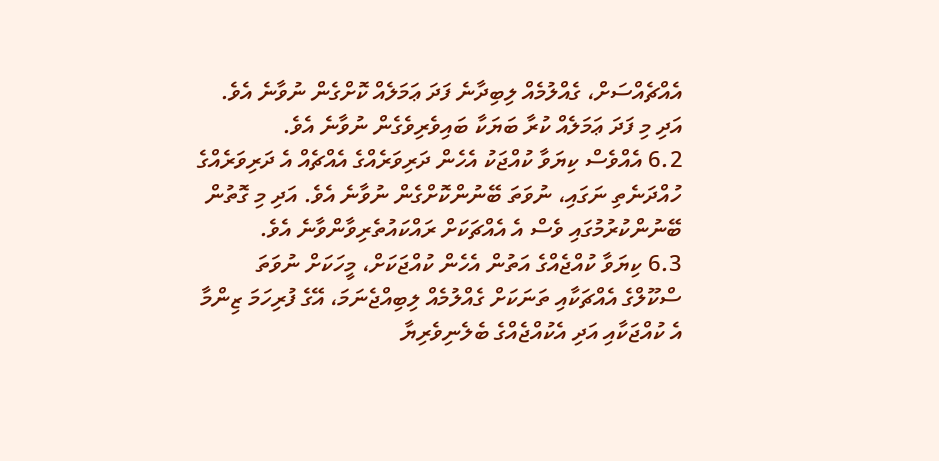އެއްޗެއްސަށް، ގެއްލުމެއް ލިބިދާނެ ފަދަ ޢަމަލެއް ކޮށްގެން ނުވާނެ އެވެ. އަދި މި ފަދަ ޢަމަލެއް ކުރާ ބަޔަކާ ބައިވެރިވެގެން ނުވާނެ އެވެ.
6.2 އެއްވެސް ކިޔަވާ ކުއްޖަކު އެހެން ދަރިވަރެއްގެ އެއްޗެއް އެ ދަރިވަރެއްގެ ހުއްދަނެތި ނަގައި، ނުވަތަ ބޭނުންކޮށްގެން ނުވާނެ އެވެ. އަދި މި ގޮތުން ބޭނުންކުރުމުގައި ވެސް އެ އެއްޗަކަށް ރައްކައުތެރިވާންވާނެ އެވެ.
6.3 ކިޔަވާ ކުއްޖެއްގެ އަތުން އެހެން ކުއްޖަކަށް، މީހަކަށް ނުވަތަ ސްކޫލްގެ އެއްޗަކާއި ތަނަކަށް ގެއްލުމެއް ލިބިއްޖެނަމަ، އޭގެ ފުރިހަމަ ޒިންމާ އެ ކުއްޖަކާއި އަދި އެކުއްޖެއްގެ ބެލެނިވެރިޔާ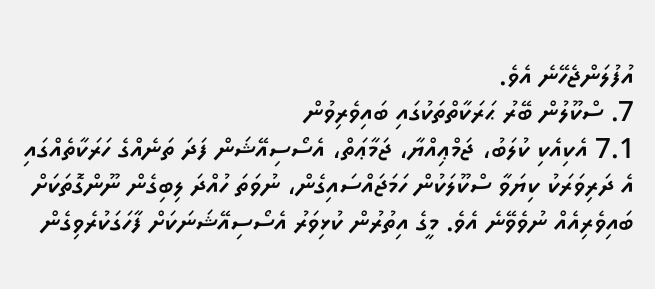އުފުލަންޖެހޭނެ އެވެ.
7. ސްކޫލުން ބޭރު ޙަރަކާތްތަކުގައި ބައިވެރިވުން
7.1 އެކިއެކި ކުލަބު، ޖަމްޢިއްޔާ، ޖަމާޢަތް، އެސޯސިއޭޝަން ފަދަ ތަނެއްގެ ހަރަކާތެއްގައި އެ ދަރިވަރަކު ކިޔަވާ ސްކޫލަކުން ހަމަޖައްސައިގެން، ނުވަތަ ހުއްދަ ލިބިގެން ނޫންގޮތަކަށް ބައިވެރިއެއް ނުވެވޭނެ އެވެ. މީގެ އިތުރުން ކުޅިވަރު އެސޯސިއޭޝަނަކަށް ފާހަގަކުރެވިގެން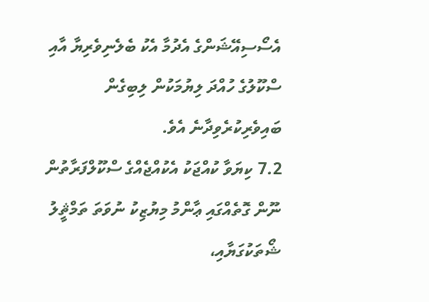އެސޯސިއޭޝަންގެ އެދުމާ އެކު ބެލެނިވެރިޔާ އާއި ސްކޫލުގެ ހުއްދަ ލިޔުމަކުން ލިބިގެން ބައިވެރިކުރެވިދާނެ އެވެ.
7.2 ކިޔަވާ ކުއްޖަކު އެކުއްޖެއްގެ ސްކޫލްފަރާތުން ނޫން ގޮތެއްގައި ޢާންމު މިޔުޒިކު ނުވަތަ ތަމްޘީލު ޝޯތަކުގަޔާއި،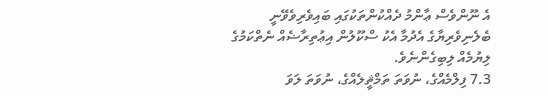އެ ނޫންވެސް ޢާންމު ދެއްކުންތަކުގައި ބައިވެރިވެވޭނީ ބެލެނިވެރިޔާގެ އެދުމާ އެކު ސްކޫލުން އިޢުތިރާޟެއް ނެތްކަމުގެ ލިޔުމެއް ލިބިގެންނެވެ.
7.3 ފިލްމެއްގެ، ނުވަތަ ތަމްޘީލެއްގެ، ނުވަތަ ލަވަ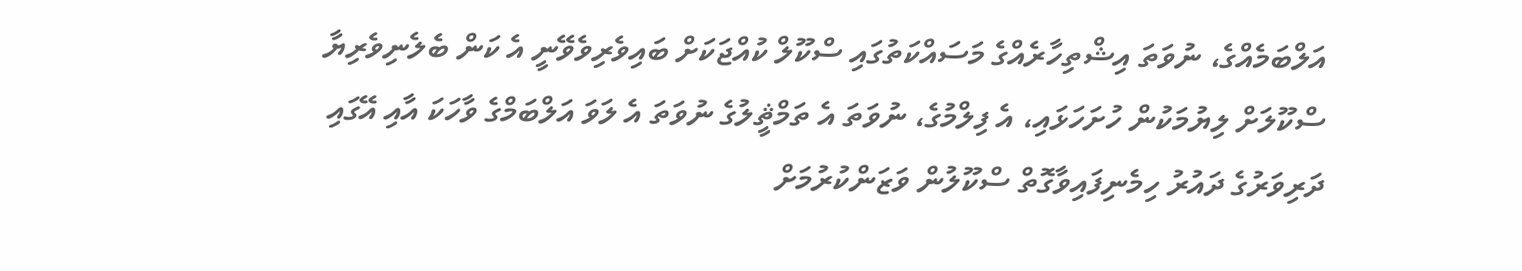އަލްބަމެއްގެ، ނުވަތަ އިޝްތިހާރެއްގެ މަސައްކަތުގައި ސްކޫލް ކުއްޖަކަށް ބައިވެރިވެވޭނީ އެ ކަން ބެލެނިވެރިޔާ ސްކޫލަށް ލިޔުމަކުން ހުށަހަޅައި، އެ ފިލްމުގެ، ނުވަތަ އެ ތަމްޘީލުގެ ނުވަތަ އެ ލަވަ އަލްބަމްގެ ވާހަކަ އާއި އޭގައި ދަރިވަރުގެ ދައުރު ހިމެނިފައިވާގޮތް ސްކޫލުން ވަޒަންކުރުމަށް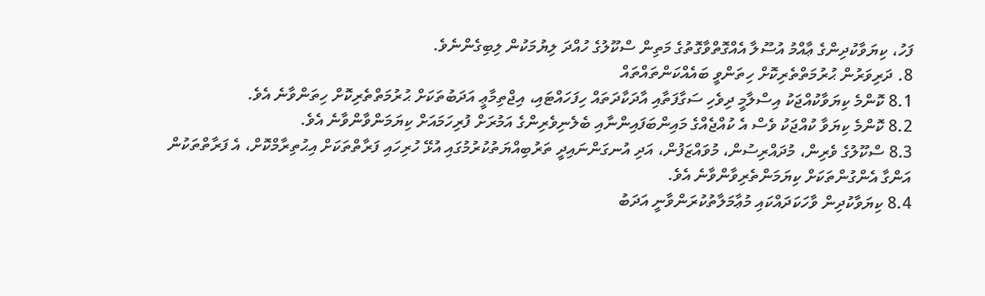ފަހު، ކިޔަވާކުދިންގެ ޢާއްމު އުސޫލާ އެއްގޮތްވާގޮތުގެ މަތިން ސްކޫލުގެ ހުއްދަ ލިޔުމަކުން ލިބިގެންނެވެ.
8. ދަރިވަރުން ޙުރުމަތްތެރިކޮށް ހިތަންވީ ބައެއްކަންތައްތައް
8.1 ކޮންމެ ކިޔަވާކުއްޖަކު އިސްލާމީ ދިވެހި ސަގާފަތާއި އާދަކާދަތައް ހިފަހައްޓައި، އިޖްތިމާޢީ އަދަބުތަކަށް ޙުރުމަތްތެރިކޮށް ހިތަންވާނެ އެވެ.
8.2 ކޮންމެ ކިޔަވާ ކުއްޖަކު ވެސް އެ ކުއްޖެއްގެ މައިންބަފައިންނާއި ބެލެނިވެރިންގެ އަމުރަށް ފުރިހަމައަށް ކިޔަމަންވާންވާނެ އެވެ.
8.3 ސްކޫލުގެ ވެރިން، މުދައްރިސުން، މުވައްޒަފުން، އަދި އުނގަންނައިދީ ތަރުބިއްޔަތުކުރުމުގައި އުޅޭ ހުރިހައި ފަރާތްތަކަށް އިޙުތިރާމްކޮށް، އެ ފަރާތްތަކުން އަންގާ އެންގުންތަކަށް ކިޔަމަންތެރިވާންވާނެ އެވެ.
8.4 ކިޔަވާކުދިން ވާހަކަދައްކައި މުޢާމަލާތުކުރަންވާނީ އަދަބު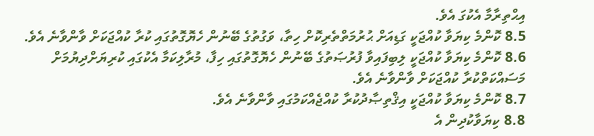އިޙްތިރާމާ އެކުގަ އެވެ.
8.5 ކޮންމެ ކިޔަވާ ކުއްޖަކީ ގަޑިއަށް ޙުރުމަތްތެރިކޮށް ހިތާ، ވަގުތުގެ ބޭނުން ހެޔޮގޮތުގައި ކުރާ ކުއްޖަކަށް ވާންވާނެ އެވެ.
8.6 ކޮންމެ ކިޔަވާ ކުއްޖަކީ ލިބިފައިވާ ފުރުޞަތުގެ ބޭނުން ހެޔޮގޮތުގައި ހިފާ، މުރާލިކަމާ އެކުގައި ކުރިޔަށްދިޔުމަށް މަސައްކަތްކުރާ ކުއްޖަކަށް ވާންވާނެ އެވެ.
8.7 ކޮންމެ ކިޔަވާ ކުއްޖަކީ އިޤްތިޞާދުކުރާ ކުއްޖެއްކަމުގައި ވާންވާނެ އެވެ.
8.8 ކިޔަވާކުދިން އެ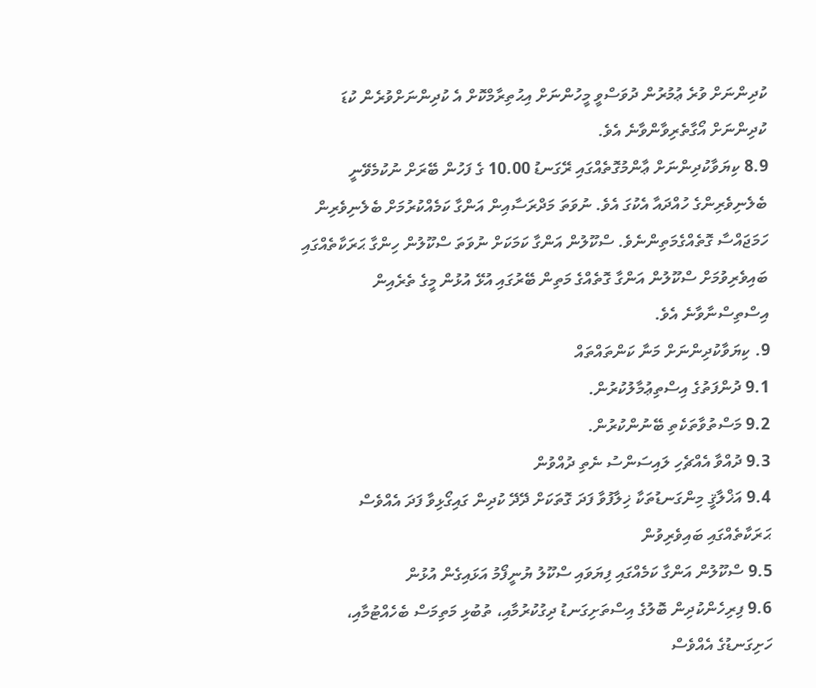ކުދިންނަށް ވުރެ ޢުމުރުން ދުވަސްވީ މީހުންނަށް އިޙުތިރާމްކޮށް އެ ކުދިންނަށްވުރެން ކުޑަ ކުދިންނަށް އޯގާތެރިވާންވާނެ އެވެ.
8.9 ކިޔަވާކުދިންނަށް ޢާންމުގޮތެއްގައި ރޭގަނޑު 10.00 ގެ ފަހުން ބޭރަށް ނުކުމެވޭނީ ބެލެނިވެރިންގެ ހުއްދައާ އެކުގަ އެވެ. ނުވަތަ މަދްރަސާއިން އަންގާ ކަމެއްކުރުމަށް ބެލެނިވެރިން ހަމަޖައްސާ ގޮތެއްގެމަތިންނެވެ. ސްކޫލުން އަންގާ ކަމަކަށް ނުވަތަ ސްކޫލުން ހިންގާ ޙަރަކާތެއްގައި ބައިވެރިވުމަށް ސްކޫލުން އަންގާ ގޮތެއްގެ މަތިން ބޭރުގައި އުޅޭ އުޅުން މީގެ ތެރެއިން އިސްތިސްނާވާނެ އެވެ.
9. ކިޔަވާކުދިންނަށް މަނާ ކަންތައްތައް
9.1 ދުންފަތުގެ އިސްތިޢުމާލުކުރުން.
9.2 މަސްތުވާތަކެތި ބޭނުންކުރުން.
9.3 ދުއްވާ އެއްޗެހި ލައިސަންސު ނެތި ދުއްވުން
9.4 އަޚްލާޤީ މިންގަނޑުތަކާ ޚިލާފުވާ ފަދަ ގޮތަކަށް ދޭދޭ ކުދިން ގައިގޯޅިވާ ފަދަ އެއްވެސް ޙަރަކާތެއްގައި ބައިވެރިވުން
9.5 ސްކޫލުން އަންގާ ކަމެއްގައި ފިޔަވައި ސްކޫލު ޔުނީފޯމު އަޅައިގެން އުޅުން
9.6 ފިރިހެންކުދިން ބޮލުގެ އިސްތަށިގަނޑު ދިގުކުރުމާއި، ތުބުޅި މަތިމަސް ބެހެއްޓުމާއި، ހަށިގަނޑުގެ އެއްވެސް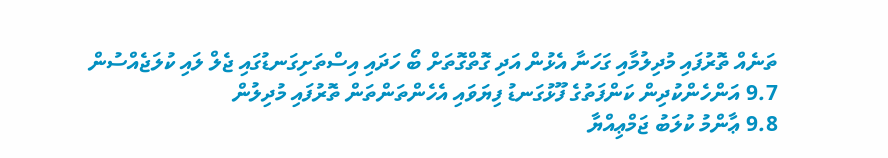ތަނެއް ތޮރުފައި މުދިލުމާއި ގަހަނާ އެޅުން އަދި ގޮތްގޮތަށް ބޯ ހަދައި އިސްތަށިގަނޑުގައި ޖެލް ލައި ކުލަޖެއްސުން
9.7 އަންހެންކުދިން ކަންފަތުގެ ފޫޅުގަނޑު ފިޔަވައި އެހެންތަންތަން ތޮރުފައި މުދިލުން
9.8 ޢާންމު ކުލަބު ޖަމްޢިއްޔާ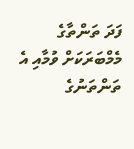ފަދަ ތަންތާގެ މެމްބަރަކަށް ވުމާއި އެ ތަންތަނުގެ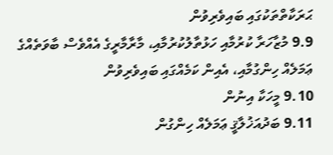ޙަރަކާތްތަކުގައި ބައިވެރިވުން
9.9 މުޒާހަރާ ކުރުމާއި ހަޅުތާލުކުރުމާއި، މާރާމާރީގެ އެއްވެސް ބާވަތެއްގެ ޢަމަލެއް ހިންގުމާއި، އެއިން ކަމެއްގައި ބައިވެރިވުން
9.10 މީހަކާ އިނުން
9.11 ބަދުއަޚުލާޤީ ޢަމަލެއް ހިންގުން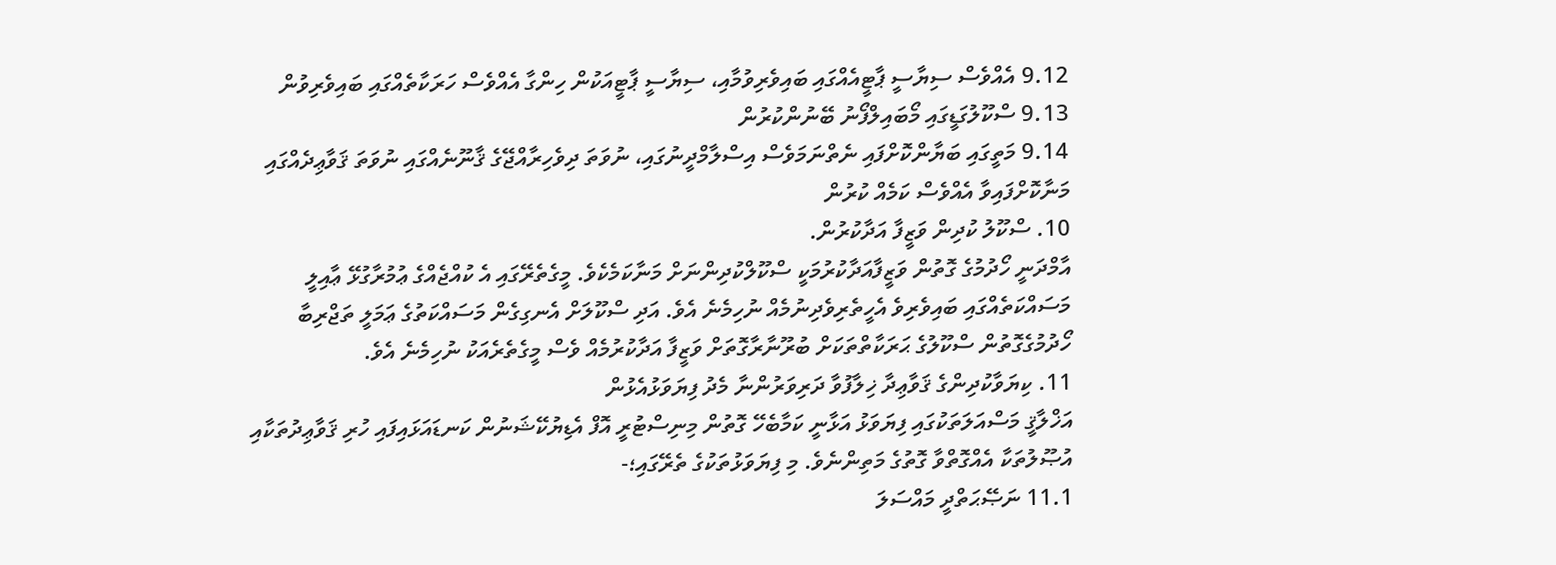9.12 އެއްވެސް ސިޔާސީ ޕާޓީއެއްގައި ބައިވެރިވުމާއި، ސިޔާސީ ޕާޓީއަކުން ހިންގާ އެއްވެސް ހަރަކާތެއްގައި ބައިވެރިވުން
9.13 ސްކޫލުގަޑީގައި މޯބައިލްފޯނު ބޭނުންކުރުން
9.14 މަތީގައި ބަޔާންކޮށްފައި ނެތްނަމަވެސް އިސްލާމްދީނުގައި، ނުވަތަ ދިވެހިރާއްޖޭގެ ޤާނޫނެއްގައި ނުވަތަ ޤަވާޢިދެއްގައި މަނާކޮށްފައިވާ އެއްވެސް ކަމެއް ކުރުން
10. ސްކޫލު ކުދިން ވަޒީފާ އަދާކުރުން.
އާމްދަނީ ހޯދުމުގެ ގޮތުން ވަޒީފާއަދާކުރުމަކީ ސްކޫލްކުދިންނަށް މަނާކަމެކެވެ. މީގެތެރޭގައި އެ ކުއްޖެއްގެ ޢުމުރާގުޅޭ ޢާއިލީ މަސައްކަތެއްގައި ބައިވެރިވެ އެހީތެރިވެދިނުމެއް ނުހިމެނެ އެވެ. އަދި ސްކޫލަށް އެނގިގެން މަސައްކަތުގެ ޢަމަލީ ތަޖްރިބާ ހޯދުމުގެގޮތުން ސްކޫލުގެ ޙަރަކާތްތަކަށް ބުރޫނާރާގޮތަށް ވަޒީފާ އަދާކުރުމެއް ވެސް މީގެތެރެއަކު ނުހިމެނެ އެވެ.
11. ކިޔަވާކުދިންގެ ޤަވާޢިދާ ޚިލާފުވާ ދަރިވަރުންނާ މެދު ފިޔަވަޅުއެޅުން
އަޚްލާޤީ މަސްއަލަތަކުގައި ފިޔަވަޅު އަޅާނީ ކަމާބެހޭ ގޮތުން މިނިސްޓުރީ އޮފް އެޑިޔުކޭޝަނުން ކަނޑައަޅައިފައި ހުރި ޤަވާޢިދުތަކާއި އުޞޫލުތަކާ އެއްގޮތްވާ ގޮތުގެ މަތިންނެވެ. މި ފިޔަވަޅުތަކުގެ ތެރޭގައި؛-
11.1 ނަޞޭޙަތްދީ މައްސަލަ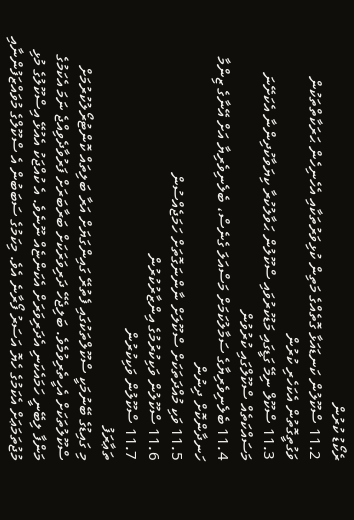ރެކޯޑު ކުރުން
11.2 ސްކޫލުން ކަނޑައަޅާ ގޮތެއްގެ މަތިން ކުޅިވަރުތަކާއި އެހެނިހެން ޙަރަކާތްތަކުން ވަގުތީގޮތުން އެކަހެރި ކުރުން
11.3 ސްކޫލް ނިމޭ ގަޑީގައި މަޑުކުރުވައި ސްކޫލުން ޙަވާލުކުރާ ކިޔަވާކުދިންނާ އެކަށޭނަ މަސައްކަތެއް ސްކޫލްގައި ކުރުވުން
11.4 ބެލެނިވެރިޔާގެ ސަމާލުކަމަށް މަސްއަލަ ގެނެސް، ބެލެނިވެރިޔާ އަށް އޭނާގެ ޒިންމާ ހަނދާންކޮށް ދިނުން
11.5 ވަކި މުއްދަތަކަށް ސްކޫލަށް ނާންނަގޮތަށް ހަމަޖެއްސުން
11.6 ސްކޫލުން ވަކިކުރުމުގެ އިންޒާރުކުރުން
11.7 ސްކޫލުން ވަކިކުރުން
ތަޢާރަފު
މި ގައިޑުގެ ބޭނުމަކީ ސްކޫލްތަކުގައި ފެތުރޭ ގައިންގަޔަށް އަރާ ބަލިތައް ކޮންޓުރޯލުކުރުމަށް ސްކޫލުތަކަށް އެހީތެރިވުމެވެ. ބަލިޖެހޭ ދަރިވަރަކަށް ބަރާބަރަށް ފަރުވާދެވިއްޖެ ނަމަ އެކަމުގެ މަންފާ ލިބޭނީ ހަމައެކަނި އެދަރިވަރަށް އެކަންޏެއް ނޫނެވެ. އެ ކުއްޖަކު އެއުޅޭ އިސްކޫލުގެ މުޅި މުޖުތަމަޢަށް އެކަމުގެ ހެޔޮ އަސަރު ފޯރާނެ އެވެ. މިކަމުގެ ސަބަބުން އެ ސްކޫލްގެ މުވައްޒަފުންނާއި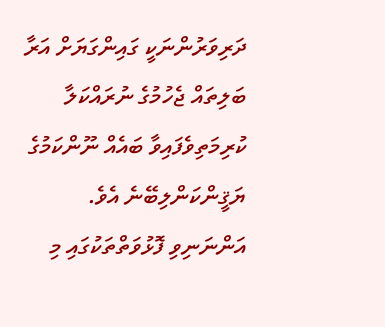ދަރިވަރުންނަކީ ގައިންގަޔަށް އަރާ ބަލިތައް ޖެހުމުގެ ނުރައްކަލާ ކުރިމަތިވެފައިވާ ބައެއް ނޫންކަމުގެ ޔަޤީންކަންލިބޭނެ އެވެ.
އަންނަނިވި ފޮޅުވަތްތަކުގައި މި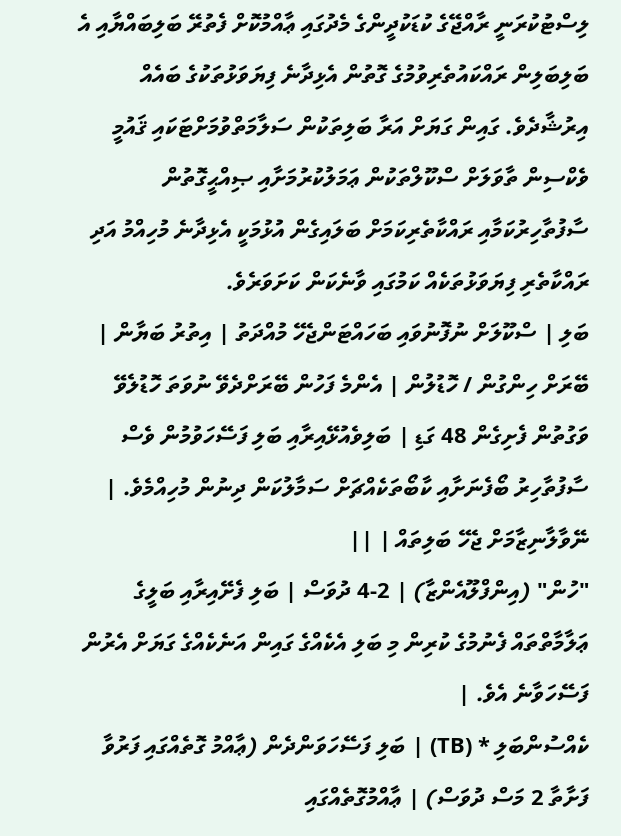ލިސްޓުކުރަނީ ރާއްޖޭގެ ކުޑަކުދީންގެ މެދުގައި ޢާއްމުކޮށް ފެތުރޭ ބަލިބައްޔާއި އެ ބަލިބަލިން ރައްކައުތެރިވުމުގެ ގޮތުން އެޅިދާނެ ފިޔަވަޅުތަކުގެ ބައެއް އިރުޝާދެވެ. ގައިން ގަޔަށް އަރާ ބަލިތަކުން ސަލާމަތްވުމަށްޓަކައި ޤައުމީ ވެކްސިން ތާވަލަށް ސްކޫލްތަކުން ޢަމަލުކުރުމަށާއި ޞިއްޙީގޮތުން ސާފުތާހިރުކަމާއި ރައްކާތެރިކަމަށް ބަލައިގެން އުޅުމަކީ އެޅިދާނެ މުހިއްމު އަދި ރައްކާތެރި ފިޔަވަޅުތަކެއް ކަމުގައި ވާނެކަން ކަށަވަރެވެ.
ބަލި | ސްކޫލަށް ނުފޮނުވައި ބަހައްޓަންޖެހޭ މުއްދަތު | އިތުރު ބަޔާން |
ބޭރަށް ހިންގުން / ހޮޑުލުން | އެންމެ ފަހުން ބޭރަށްދެވޭ ނުވަތަ ހޮޑުލެވޭ ވަގުތުން ފެށިގެން 48 ގަޑި | ބަލިވެއުޅޭއިރާއި ބަލި ފަސޭހަވުމުން ވެސް ސާފުތާހިރު ބޯފެނަށާއި ކާބޯތަކެއްޗަށް ސަމާލުކަން ދިނުން މުހިއްމެވެ. |
ނޭވާލާނިޒާމަށް ޖެހޭ ބަލިތައް | ||
"ހުން" (އިންފްލޫއެންޒާ) | 2-4 ދުވަސް | ބަލި ފެށޭއިރާއި ބަލީގެ ޢަލާމާތްތައް ފެނުމުގެ ކުރިން މި ބަލި އެކެއްގެ ގައިން އަނެކެއްގެ ގަޔަށް އެރުން ފަސޭހަވާނެ އެވެ. |
ކެއްސުންބަލި * (TB) | ބަލި ފަސޭހަވަންދެން (ޢާއްމު ގޮތެއްގައި ފަރުވާ ފަށާތާ 2 މަސް ދުވަސް) | ޢާއްމުގޮތެއްގައި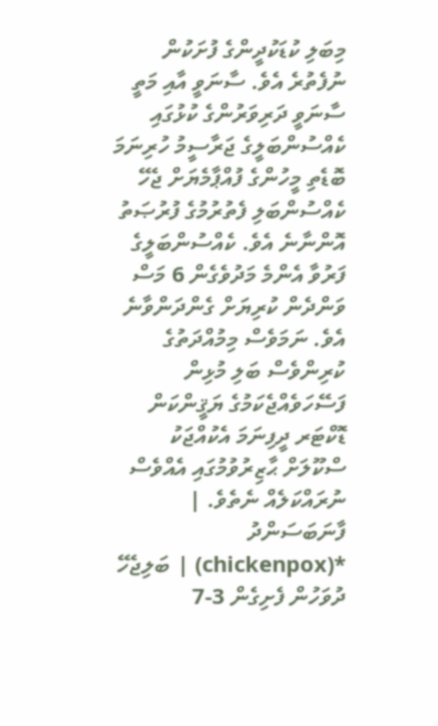މިބަލި ކުޑަކުދީންގެ ފުށަކުން ނުފެތުރެ އެވެ. ސާނަވީ އާއި މަތީ ސާނަވީ ދަރިވަރުންގެ ކުޅުގައި ކެއްސުންބަލީގެ ޖަރާސީމު ހުރިނަމަ ބޮޑެތި މީހުންގެ ފުއްޕާމެޔަށް ޖެހޭ ކެއްސުންބަލި ފެތުރުމުގެ ފުރުޞަތު އޮންނާނެ އެވެ. ކެއްސުންބަލީގެ ފަރުވާ އެންމެ މަދުވެގެން 6 މަސް ވަންދެން ކުރިޔަށް ގެންދަންވާނެ އެވެ. ނަމަވެސް މިމުއްދަތުގެ ކުރިންވެސް ބަލި މުޅިން ފަސޭހަވެއްޖެކަމުގެ ޔަޤީންކަން ޑޮކްޓަރ ދީފިނަމަ އެކުއްޖަކު ސްކޫލަށް ޙާޒިރުވުމުގައި އެއްވެސް ނުރައްކަލެއް ނެތެވެ. |
ފާނަބަސަންދު *(chickenpox) | ބަލިޖެހޭ ދުވަހުން ފެށިގެން 3-7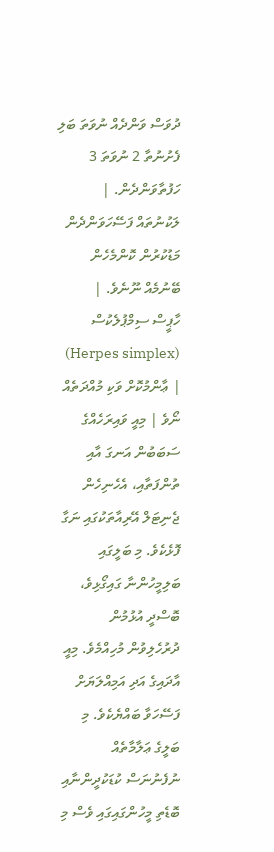ދުވަސް ވަންދެއް ނުވަތަ ބަލި ފެށުނުތާ 2 ނުވަތަ 3 ހަފުތާވަންދެން. | ލަކުނުތައް ފަސޭހަވަންދެން މަޑުކުރުން ކޮންމެހެން ބޭނުމެއް ނޫނެވެ. |
ހާޕީސް ސިމްޕުލެކުސް (Herpes simplex) | ޢާންމުކޮށް ވަކި މުއްދަތެއް ނޯވެ | މިއީ ވައިރަހެއްގެ ސަބަބުން އަނގަ އާއި ތުންފަތާއި، އެހެނިހެން ޖެނިޓަލް އޭރިއާތަކުގައި ނަގާ ފޮޅެކެވެ. މި ބަލީގައި ބަލިމީހުންނާ ގައިގޯޅިވެ، ބޮސްދީ އުޅުމުން ދުރުހެލިވުން މުހިއްމެވެ. މިއީ އާދައިގެ އަދި އަމިއްލަޔަށް ފަސޭހަވާ ބައްޔެކެވެ. މި ބަލީގެ ޢަލާމާތެއް ނުފެނުނަސް ކުޑަކުދީންނާއި ބޮޑެތި މީހުންގައިގައި ވެސް މި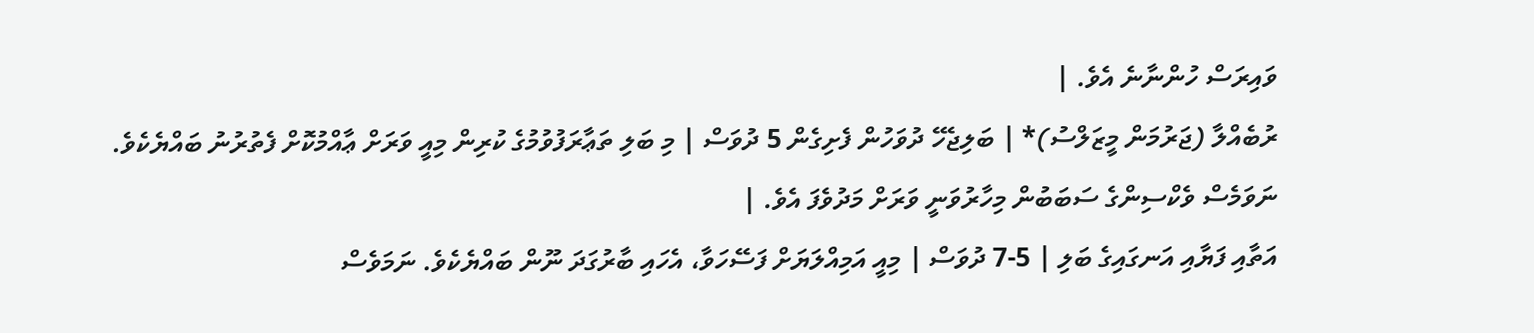ވައިރަސް ހުންނާނެ އެވެ. |
ރުބެއްލާ (ޖަރުމަން މީޒަލްސު)* | ބަލިޖެހޭ ދުވަހުން ފެށިގެން 5 ދުވަސް | މި ބަލި ތަޢާރަފުވުމުގެ ކުރިން މިއީ ވަރަށް ޢާއްމުކޮށް ފެތުރުނު ބައްޔެކެވެ. ނަވަމެސް ވެކްސިންގެ ސަބަބުން މިހާރުވަނީ ވަރަށް މަދުވެފަ އެވެ. |
އަތާއި ފަޔާއި އަނގައިގެ ބަލި | 5-7 ދުވަސް | މިއީ އަމިއްލަޔަށް ފަސޭހަވާ، އެހައި ބާރުގަދަ ނޫން ބައްޔެކެވެ. ނަމަވެސް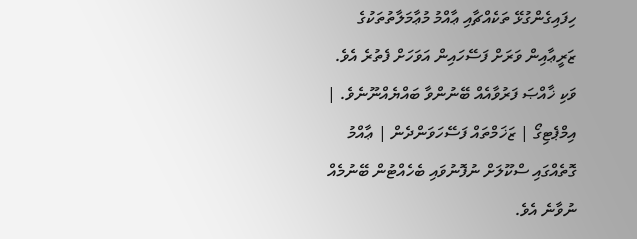ހިފައިގެންގުޅޭ ތަކެއްޗާއި ޢާއްމު މުޢާމަލާތުތަކުގެ ޒަރީޢާއިން ވަރަށް ފަސޭހައިން އަވަހަށް ފެތުރެ އެވެ. ވަކި ޚާއްޞަ ފަރުވާއެއް ބޭނުންވާ ބައްޔެއްނޫނެވެ. |
އިމްޕެޓިގޯ | ޒަޚަމްތައް ފަސޭހަވަންދެން | ޢާއްމު ގޮތެއްގައި ސްކޫލަށް ނުފޮނުވައި ބެހެއްޓުން ބޭނުމެއް ނުވާނެ އެވެ.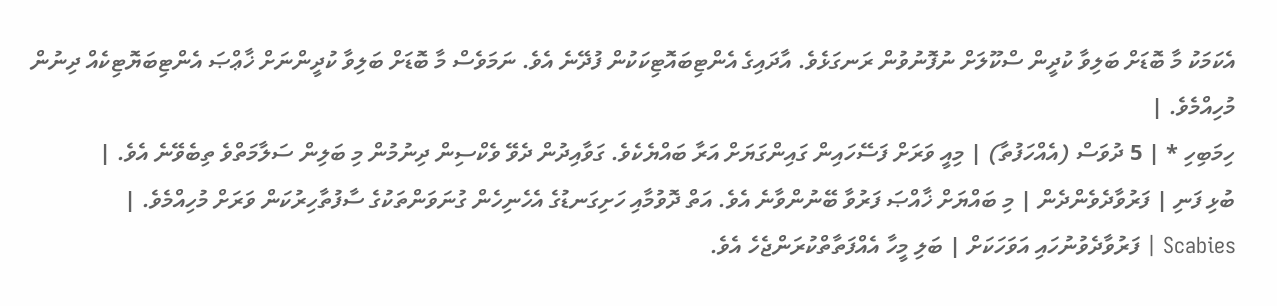އެކަމަކު މާ ބޮޑަށް ބަލިވާ ކުދީން ސްކޫލަށް ނުފޮނުވުން ރަނގަޅެވެ. އާދައިގެ އެންޓިބައޮޓިކަކުން ފުދޭނެ އެވެ. ނަމަވެސް މާ ބޮޑަށް ބަލިވާ ކުދީންނަށް ޚާޢްޞަ އެންޓިބަޔޮޓިކެއް ދިނުން މުހިއްމެވެ. |
ހިމަބިހި * | 5 ދުވަސް (އެއްހަފުތާ) | މިއީ ވަރަށް ފަސޭހައިން ގައިންގަޔަށް އަރާ ބައްޔެކެވެ. ގަވާއިދުން ދެވޭ ވެކްސިން ދިނުމުން މި ބަލިން ސަލާމަތްވެ ތިބެވޭނެ އެވެ. |
ބުޅި ފަނި | ފަރުވާދެވެންދެން | މި ބައްޔަށް ޚާއްޞަ ފަރުވާ ބޭނުންވާނެ އެވެ. އަތް ދޮވުމާއި ހަށިގަނޑުގެ އެހެނިހެން ގުނަވަންތަކުގެ ސާފުތާހިރުކަން ވަރަށް މުހިއްމެވެ. |
Scabies | ފަރުވާދެވުނުހައި އަވަހަކަށް | ބަލި މީހާ އެއްފަތާތްކުރަންޖެހެ އެވެ.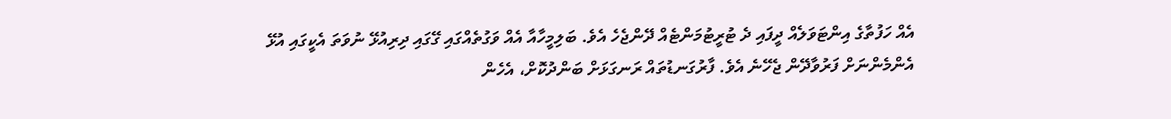އެއް ހަފުތާގެ އިންޓަވަލެއް ދީފައި ދެ ޓުރީޓުމަންޓެއް ދޭންޖެހެ އެވެ. ބަލިމީހާއާ އެއް ވަގުތެއްގައި ގޭގައި ދިރިއުޅޭ ނުވަތަ އެކީގައި އުޅޭ އެންމެންނަށް ފަރުވާދޭން ޖެހޭނެ އެވެ. ފާރުގަނޑުތައް ރަނގަޅަށް ބަންދުކޮށް، އެހެން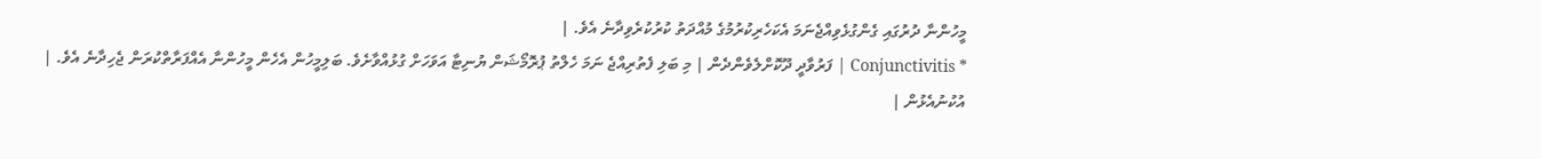މީހުންނާ ދުރުގައި ގެންގުޅެވިއްޖެނަމަ އެކަހެރިކުރުމުގެ މުއްދަތު ކުރުކުރެވިދާނެ އެވެ. |
* Conjunctivitis | ފަރުވާދީ ދޫކޮށްލެވެންދެން | މި ބަލި ފެތުރިއްޖެ ނަމަ ހެލްތު ޕުރޮމޯޝަން ޔުނިޓާ އަވަހަށް ގުޅުއްވާށެވެ. ބަލިމީހުން އެހެން މީހުންނާ އެއްފަރާތްކުރަން ޖެހިދާނެ އެވެ. |
އުކުނުއެޅުން |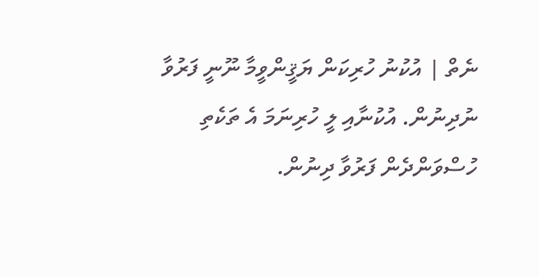ނެތް | އުކުނު ހުރިކަން ޔަޤީންވީމާ ނޫނީ ފަރުވާ ނުދިނުން. އުކުނާއި ލީ ހުރިނަމަ އެ ތަކެތި ހުސްވަންދެން ފަރުވާ ދިނުން.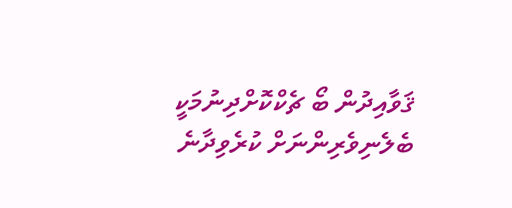ޤަވާއިދުން ބޯ ޗެކްކޮށްދިނުމަކީ ބެލެނިވެރިންނަށް ކުރެވިދާނެ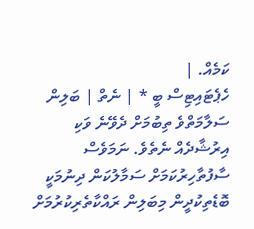ކަމެއް. |
ހެޕެޓައިޓިސް ބީ * | ނެތް | ބަލިން ސަލާމަތްވެ ތިބުމަށް ދެވޭނެ ވަކި އިރުޝާދެއް ނެތެވެ. ނަމަވެސް ސާފުތާހިރުކަމަށް ސަމާލުކަން ދިނުމަކީ ބޮޑެތިކުދީން މިބަލިން ރައްކާތެރިކުރުމަށް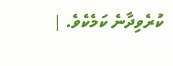ކުރެވިދާނެ ކަމެކެވެ. |